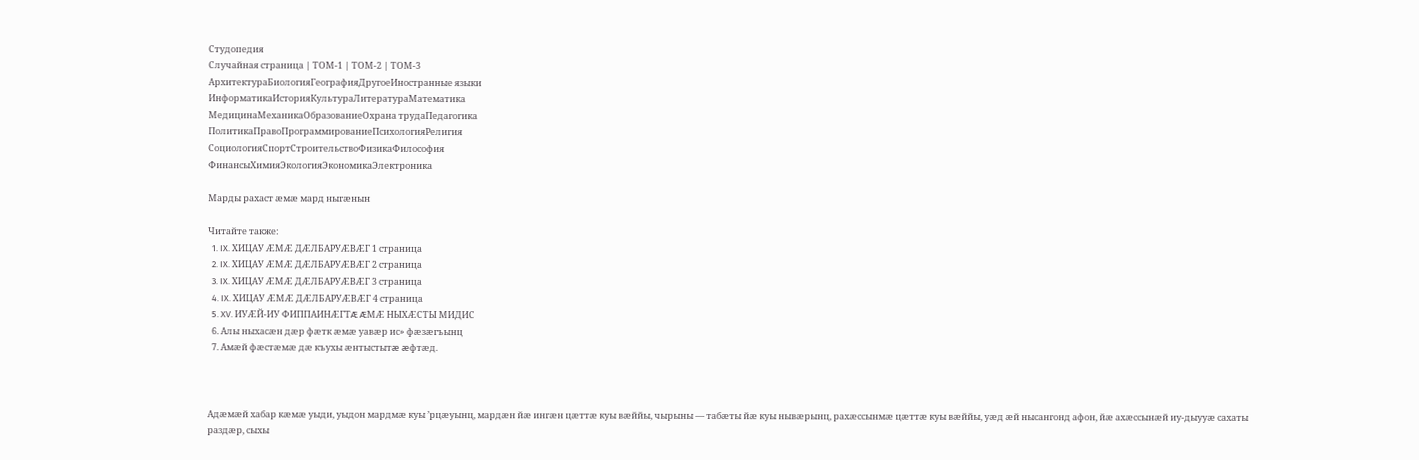Студопедия
Случайная страница | ТОМ-1 | ТОМ-2 | ТОМ-3
АрхитектураБиологияГеографияДругоеИностранные языки
ИнформатикаИсторияКультураЛитератураМатематика
МедицинаМеханикаОбразованиеОхрана трудаПедагогика
ПолитикаПравоПрограммированиеПсихологияРелигия
СоциологияСпортСтроительствоФизикаФилософия
ФинансыХимияЭкологияЭкономикаЭлектроника

Марды рахаст æмæ мард ныгæнын

Читайте также:
  1. IX. ХИЦАУ ÆМÆ ДÆЛБАРУÆВÆГ 1 страница
  2. IX. ХИЦАУ ÆМÆ ДÆЛБАРУÆВÆГ 2 страница
  3. IX. ХИЦАУ ÆМÆ ДÆЛБАРУÆВÆГ 3 страница
  4. IX. ХИЦАУ ÆМÆ ДÆЛБАРУÆВÆГ 4 страница
  5. XV. ИУÆЙ-ИУ ФИППАИНÆГТÆ ÆМÆ НЫХÆСТЫ МИДИС
  6. Алы ныхасæн дæр фæтк æмæ уавæр ис» фæзæгъынц
  7. Амæй фæстæмæ дæ къухы æнтыстытæ æфтæд.



Адæмæй хабар кæмæ уыди, уыдон мардмæ куы ’рцæуынц, мардæн йæ ингæн цæттæ куы вæййы, чырыны — табæты йæ куы нывæрынц, рахæссынмæ цæттæ куы вæййы, уæд æй нысангонд афон, йæ ахæссынæй иу-дыууæ сахаты раздæр, сыхы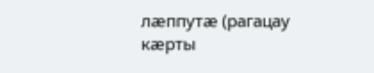лæппутæ (рагацау кæрты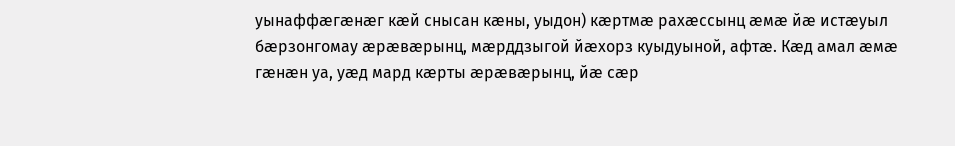уынаффæгæнæг кæй снысан кæны, уыдон) кæртмæ рахæссынц æмæ йæ истæуыл бæрзонгомау æрæвæрынц, мæрддзыгой йæхорз куыдуыной, афтæ. Кæд амал æмæ гæнæн уа, уæд мард кæрты æрæвæрынц, йæ сæр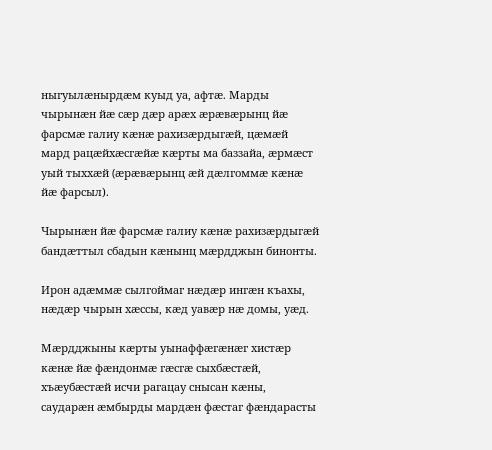ныгуылæнырдæм куыд уа, афтæ. Марды чырынæн йæ сæр дæр арæх æрæвæрынц йæ фарсмæ галиу кæнæ рахизæрдыгæй, цæмæй мард рацæйхæсгæйæ кæрты ма баззайа, æрмæст уый тыххæй (æрæвæрынц æй дæлгоммæ кæнæ йæ фарсыл).

Чырынæн йæ фарсмæ галиу кæнæ рахизæрдыгæй бандæттыл сбадын кæнынц мæрдджын бинонты.

Ирон адæммæ сылгоймаг нæдæр ингæн къахы, нæдæр чырын хæссы, кæд уавæр нæ домы, уæд.

Мæрдджыны кæрты уынаффæгæнæг хистæр кæнæ йæ фæндонмæ гæсгæ сыхбæстæй, хъæубæстæй исчи рагацау снысан кæны, саударæн æмбырды мардæн фæстаг фæндарасты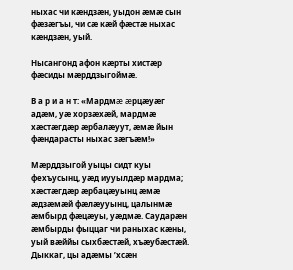ныхас чи кæндзæн, уыдон æмæ сын фæзæгъы, чи сæ кæй фæстæ ныхас кæндзæн, уый.

Нысангонд афон кæрты хистæр фæсиды мæрддзыгоймæ.

В а р и а н т: «Мардмæ æрцæуæг адæм, уæ хорзæхæй, мардмæ хæстæгдæр æрбалæуут, æмæ йын фæндарасты ныхас зæгъæм!»

Мæрддзыгой уыцы сидт куы фехъусынц, уæд иууылдæр мардма; хæстæгдæр æрбацæуынц æмæ æдзæмæй фæлæууынц, цалынмæ æмбырд фæцæуы, уæдмæ. Саударæн æмбырды фыццаг чи раныхас кæны, уый вæййы сыхбæстæй, хъæубæстæй. Дыккаг, цы адæмы ’хсæн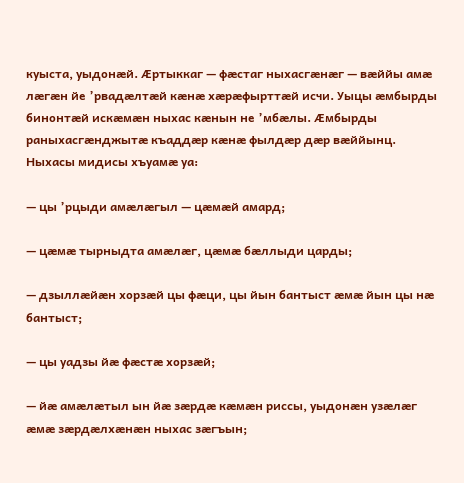куыста, уыдонæй. Æртыккаг — фæстаг ныхасгæнæг — вæййы амæ лæгæн йе ’рвадæлтæй кæнæ хæрæфырттæй исчи. Уыцы æмбырды бинонтæй искæмæн ныхас кæнын не ’мбæлы. Æмбырды раныхасгæнджытæ къаддæр кæнæ фылдæр дæр вæййынц. Ныхасы мидисы хъуамæ уа:

— цы ’рцыди амæлæгыл — цæмæй амард;

— цæмæ тырныдта амæлæг, цæмæ бæллыди царды;

— дзыллæйæн хорзæй цы фæци, цы йын бантыст æмæ йын цы нæ бантыст;

— цы уадзы йæ фæстæ хорзæй;

— йæ амæлæтыл ын йæ зæрдæ кæмæн риссы, уыдонæн узæлæг æмæ зæрдæлхæнæн ныхас зæгъын;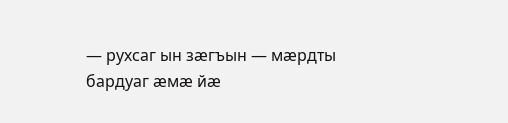— рухсаг ын зæгъын — мæрдты бардуаг æмæ йæ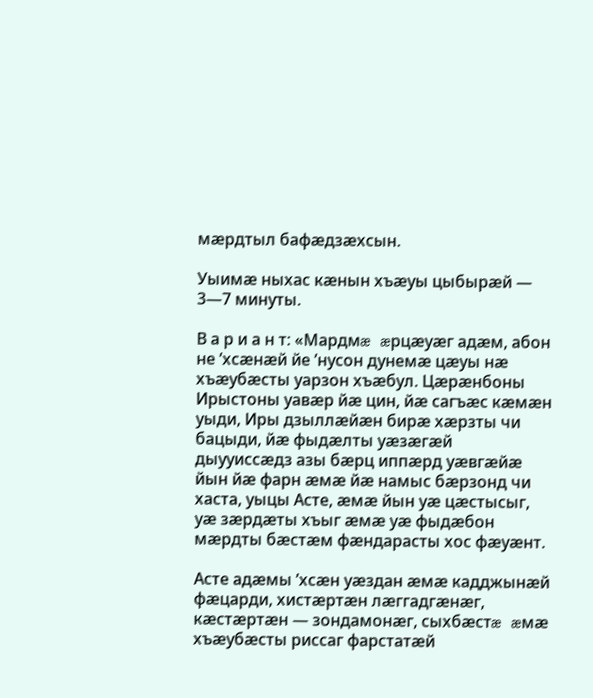мæрдтыл бафæдзæхсын.

Уыимæ ныхас кæнын хъæуы цыбырæй — 3—7 минуты.

В а р и а н т: «Мардмæ æрцæуæг адæм, абон не ’хсæнæй йе ’нусон дунемæ цæуы нæ хъæубæсты уарзон хъæбул. Цæрæнбоны Ирыстоны уавæр йæ цин, йæ сагъæс кæмæн уыди, Иры дзыллæйæн бирæ хæрзты чи бацыди, йæ фыдæлты уæзæгæй дыууиссæдз азы бæрц иппæрд уæвгæйæ йын йæ фарн æмæ йæ намыс бæрзонд чи хаста, уыцы Асте, æмæ йын уæ цæстысыг, уæ зæрдæты хъыг æмæ уæ фыдæбон мæрдты бæстæм фæндарасты хос фæуæнт.

Асте адæмы ’хсæн уæздан æмæ кадджынæй фæцарди, хистæртæн лæггадгæнæг, кæстæртæн — зондамонæг, сыхбæстæ æмæ хъæубæсты риссаг фарстатæй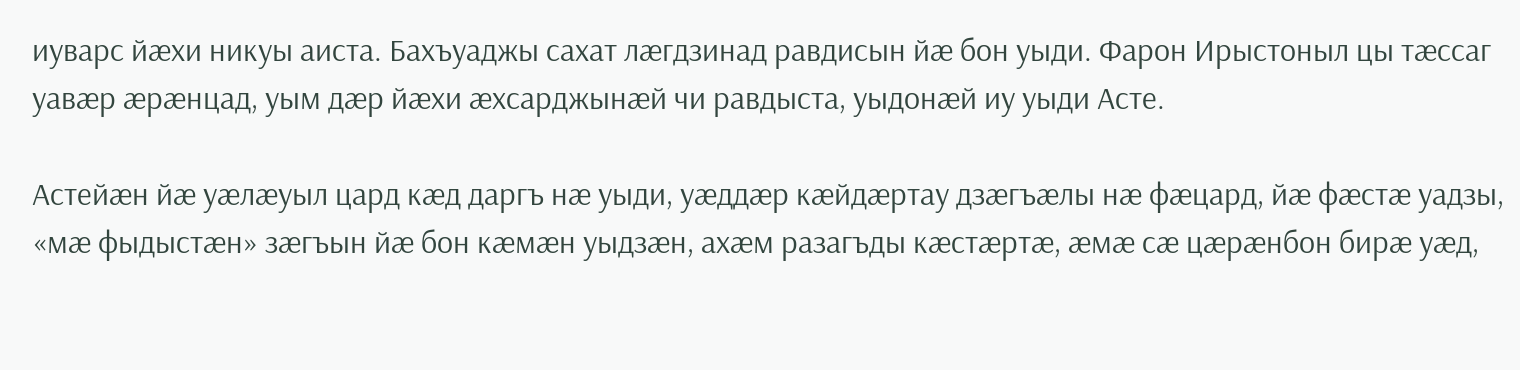иуварс йæхи никуы аиста. Бахъуаджы сахат лæгдзинад равдисын йæ бон уыди. Фарон Ирыстоныл цы тæссаг уавæр æрæнцад, уым дæр йæхи æхсарджынæй чи равдыста, уыдонæй иу уыди Асте.

Астейæн йæ уæлæуыл цард кæд даргъ нæ уыди, уæддæр кæйдæртау дзæгъæлы нæ фæцард, йæ фæстæ уадзы, «мæ фыдыстæн» зæгъын йæ бон кæмæн уыдзæн, ахæм разагъды кæстæртæ, æмæ сæ цæрæнбон бирæ уæд,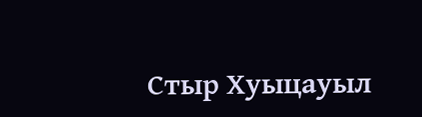Стыр Хуыцауыл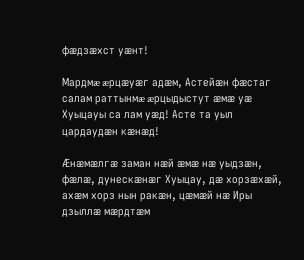фæдзæхст уæнт!

Мардмæ æрцæуæг адæм, Астейæн фæстаг салам раттынмæ æрцыдыстут æмæ уæ Хуыцауы са лам уæд! Асте та уыл цардаудæн кæнæд!

Æнæмæлгæ заман нæй æмæ нæ уыдзæн, фæлæ, дунескæнæг Хуыцау, дæ хорзæхæй, ахæм хорз нын ракæн, цæмæй нæ Иры дзыллæ мæрдтæм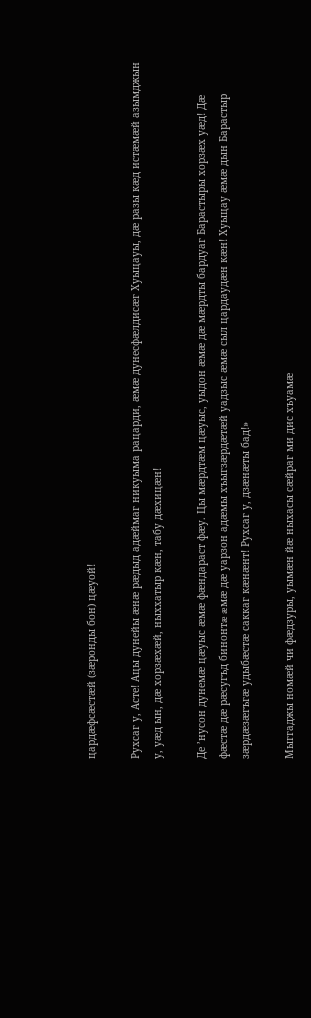цардæфсæстæй (зæронды бон) цæуой!

Рухсаг у, Асте! Ацы дунейы æнæ рæдыд адæймаг никуыма рацарди, æмæ дунесфæлдисæг Хуыцауы, дæ разы кæд истæмæй азымджын у, уæд ын, дæ хорзæхæй, ныххатыр кæн, табу дæхицæн!

Де ’нусон дунемæ цæуыс æмæ фæндараст фæу. Цы мæрдтæм цæуыс, уыдон æмæ дæ мæрдты бардуаг Барастыры хорзæх уæд! Дæ фæстæ дæ рæсугъд бинонтæ æмæ дæ уарзон адæмы хъыгзæрдæтæй уадзыс æмæ сыл цардаудæн кæн! Хуыцау æмæ дын Барастыр зæрдæзæгъгæ удыбæстæ саккаг кæнæнт! Рухсаг у, дзæнæты бад!»

Мыггаджы номæй чи фæдзуры, уымæн йæ ныхасы сæйраг ми дис хъуамæ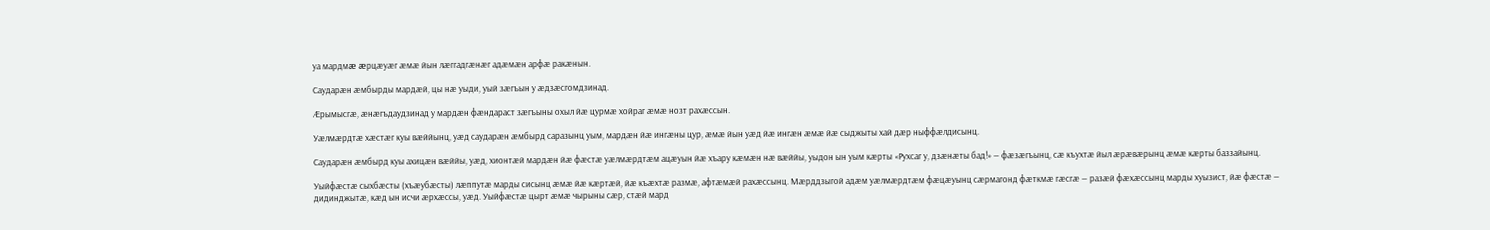уа мардмæ æрцæуæг æмæ йын лæггадгæнæг адæмæн арфæ ракæнын.

Саударæн æмбырды мардæй, цы нæ уыди, уый зæгъын у æдзæсгомдзинад.

Æрымысгæ, æнæгъдаудзинад у мардæн фæндараст зæгъыны охыл йæ цурмæ хойраг æмæ нозт рахæссын.

Уæлмæрдтæ хæстæг куы вæййынц, уæд саударæн æмбырд саразынц уым, мардæн йæ ингæны цур, æмæ йын уæд йæ ингæн æмæ йæ сыджыты хай дæр ныффæлдисынц.

Саударæн æмбырд куы ахицæн вæййы, уæд, хионтæй мардæн йæ фæстæ уæлмæрдтæм ацæуын йæ хъару кæмæн нæ вæййы, уыдон ын уым кæрты «Рухсаг у, дзæнæты бад!» — фæзæгъынц, сæ къухтæ йыл æрæвæрынц æмæ кæрты баззайынц.

Уыйфæстæ сыхбæсты (хъæубæсты) лæппутæ марды сисынц æмæ йæ кæртæй, йæ къæхтæ размæ, афтæмæй рахæссынц. Мæрддзыгой адæм уæлмæрдтæм фæцæуынц сæрмагонд фæткмæ гæсгæ — разæй фæхæссынц марды хуызист, йæ фæстæ — дидинджытæ, кæд ын исчи æрхæссы, уæд. Уыйфæстæ цырт æмæ чырыны сæр, стæй мард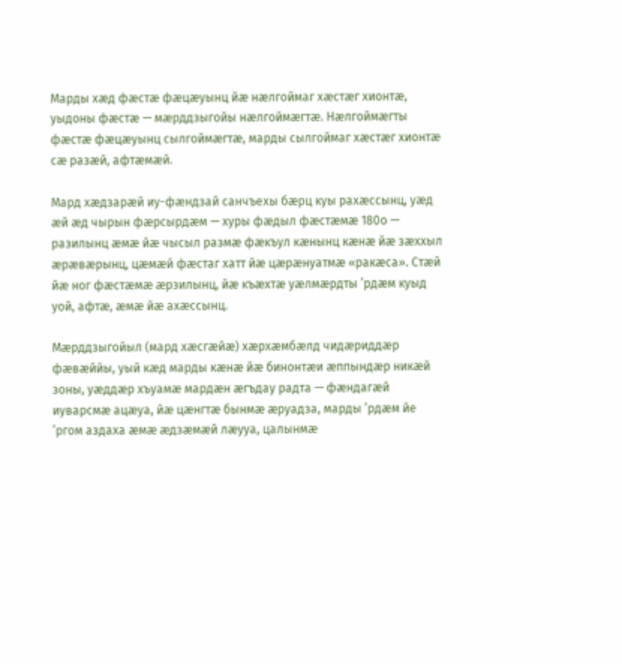Марды хæд фæстæ фæцæуынц йæ нæлгоймаг хæстæг хионтæ, уыдоны фæстæ — мæрддзыгойы нæлгоймæгтæ. Нæлгоймæгты фæстæ фæцæуынц сылгоймæгтæ, марды сылгоймаг хæстæг хионтæ сæ разæй, афтæмæй.

Мард хæдзарæй иу-фæндзай санчъехы бæрц куы рахæссынц, уæд æй æд чырын фæрсырдæм — хуры фæдыл фæстæмæ 180о — разилынц æмæ йæ чысыл размæ фæкъул кæнынц кæнæ йæ зæххыл æрæвæрынц, цæмæй фæстаг хатт йæ цæрæнуатмæ «ракæса». Стæй йæ ног фæстæмæ æрзилынц, йæ къæхтæ уæлмæрдты ’рдæм куыд уой, афтæ, æмæ йæ ахæссынц.

Мæрддзыгойыл (мард хæсгæйæ) хæрхæмбæлд чидæриддæр фæвæййы, уый кæд марды кæнæ йæ бинонтæи æппындæр никæй зоны, уæддæр хъуамæ мардæн æгъдау радта — фæндагæй иуварсмæ ацæуа, йæ цæнгтæ бынмæ æруадза, марды ’рдæм йе ’ргом аздаха æмæ æдзæмæй лæууа, цалынмæ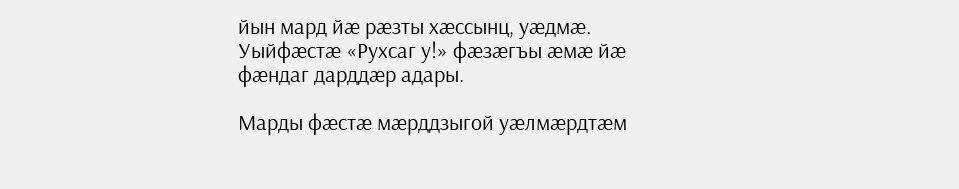йын мард йæ рæзты хæссынц, уæдмæ. Уыйфæстæ «Рухсаг у!» фæзæгъы æмæ йæ фæндаг дарддæр адары.

Марды фæстæ мæрддзыгой уæлмæрдтæм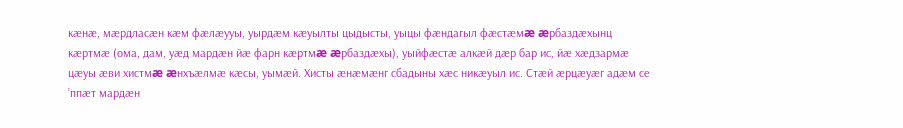кæнæ, мæрдласæн кæм фæлæууы, уырдæм кæуылты цыдысты, уыцы фæндагыл фæстæмæ æрбаздæхынц кæртмæ (ома, дам, уæд мардæн йæ фарн кæртмæ æрбаздæхы), уыйфæстæ алкæй дæр бар ис, йæ хæдзармæ цæуы æви хистмæ æнхъæлмæ кæсы, уымæй. Хисты æнæмæнг сбадыны хæс никæуыл ис. Стæй æрцæуæг адæм се ’ппæт мардæн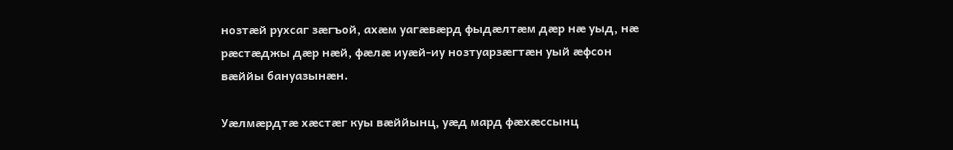нозтæй рухсаг зæгъой, ахæм уагæвæрд фыдæлтæм дæр нæ уыд, нæ рæстæджы дæр нæй, фæлæ иуæй-иу нозтуарзæгтæн уый æфсон вæййы бануазынæн.

Уæлмæрдтæ хæстæг куы вæййынц, уæд мард фæхæссынц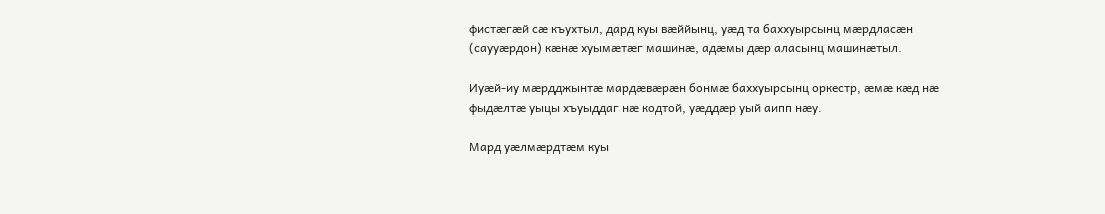фистæгæй сæ къухтыл, дард куы вæййынц, уæд та баххуырсынц мæрдласæн (саууæрдон) кæнæ хуымæтæг машинæ, адæмы дæр аласынц машинæтыл.

Иуæй-иу мæрдджынтæ мардæвæрæн бонмæ баххуырсынц оркестр, æмæ кæд нæ фыдæлтæ уыцы хъуыддаг нæ кодтой, уæддæр уый аипп нæу.

Мард уæлмæрдтæм куы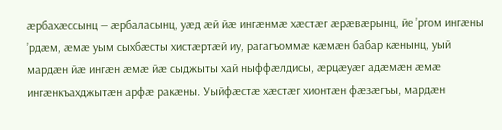æрбахæссынц — æрбаласынц, уæд æй йæ ингæнмæ хæстæг æрæвæрынц, йе ’ргом ингæны ’рдæм, æмæ уым сыхбæсты хистæртæй иу, рагагъоммæ кæмæн бабар кæнынц, уый мардæн йæ ингæн æмæ йæ сыджыты хай ныффæлдисы, æрцæуæг адæмæн æмæ ингæнкъахджытæн арфæ ракæны. Уыйфæстæ хæстæг хионтæн фæзæгъы, мардæн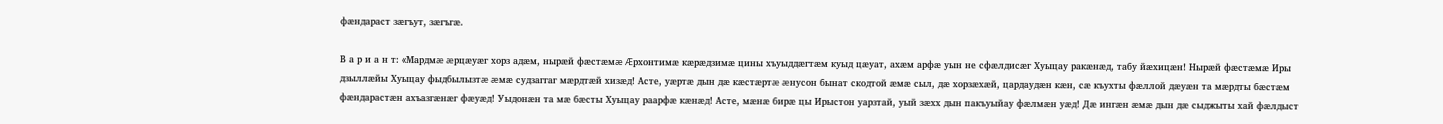фæндараст зæгъут, зæгъгæ.

В а р и а н т: «Мардмæ æрцæуæг хорз адæм, нырæй фæстæмæ Æрхонтимæ кæрæдзимæ цины хъуыддæгтæм куыд цæуат, ахæм арфæ уын не сфæлдисæг Хуыцау ракæнæд, табу йæхицæн! Нырæй фæстæмæ Иры дзыллæйы Хуыцау фыдбылызтæ æмæ судзаггаг мæрдтæй хизæд! Асте, уæртæ дын дæ кæстæртæ æнусон бынат скодтой æмæ сыл, дæ хорзæхæй, цардаудæн кæн, сæ къухты фæллой дæуæн та мæрдты бæстæм фæндарастæн ахъазгæнæг фæуæд! Уыдонæн та мæ бæсты Хуыцау раарфæ кæнæд! Асте, мæнæ бирæ цы Ирыстон уарзтай, уый зæхх дын пакъуыйау фæлмæн уæд! Дæ ингæн æмæ дын дæ сыджыты хай фæлдыст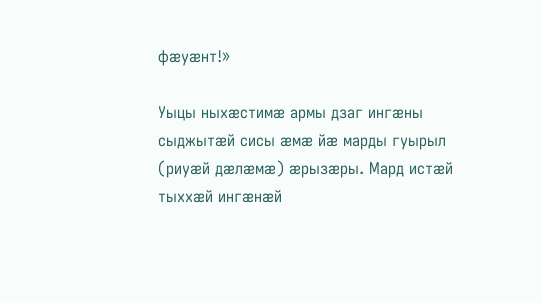фæуæнт!»

Уыцы ныхæстимæ армы дзаг ингæны сыджытæй сисы æмæ йæ марды гуырыл (риуæй дæлæмæ) æрызæры. Мард истæй тыххæй ингæнæй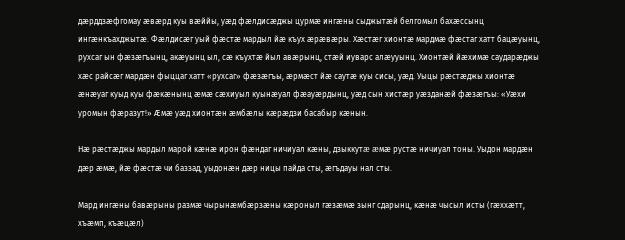дæрддзæфгомау æвæрд куы вæййы, уæд фæлдисæджы цурмæ ингæны сыджытæй белгомыл бахæссынц ингæнкъахджытæ. Фæлдисæг уый фæстæ мардыл йæ къух æрæвæры. Хæстæг хионтæ мардмæ фæстаг хатт бацæуынц, рухсаг ын фæзæгъынц, акæуынц ыл, сæ къухтæ йыл авæрынц, стæй иуварс алæууынц. Хионтæй йæхимæ саударæджы хæс райсæг мардæн фыццаг хатт «рухсаг» фæзæгъы, æрмæст йæ саутæ куы сисы, уæд. Уыцы рæстæджы хионтæ æнæуаг куыд куы фæкæнынц æмæ сæхиуыл куынæуал фæауæрдынц, уæд сын хистæр уæзданæй фæзæгъы: «Уæхи уромын фæразут!» Æмæ уæд хионтæн æмбæлы кæрæдзи басабыр кæнын.

Нæ рæстæджы мардыл марой кæнæ ирон фæндаг ничиуал кæны, дзыккутæ æмæ рустæ ничиуал тоны. Уыдон мардæн дæр æмæ, йæ фæстæ чи баззад, уыдонæн дæр ницы пайда сты, æгъдауы нал сты.

Мард ингæны бавæрыны размæ чырынæмбæрзæны кæроныл гæзæмæ зынг сдарынц, кæнæ чысыл исты (гæххæтт, хъæмп, къæцæл)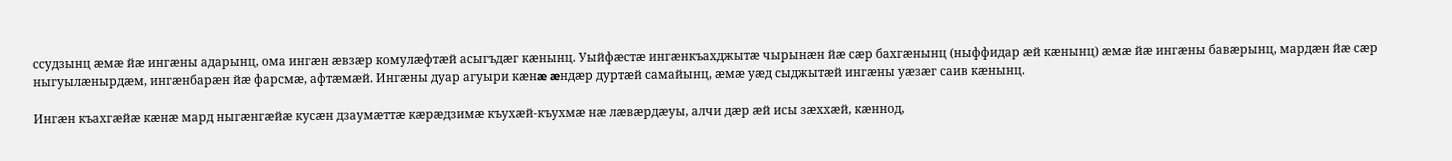ссудзынц æмæ йæ ингæны адарынц, ома ингæн æвзæр комулæфтæй асыгъдæг кæнынц. Уыйфæстæ ингæнкъахджытæ чырынæн йæ сæр бахгæнынц (ныффидар æй кæнынц) æмæ йæ ингæны бавæрынц, мардæн йæ сæр ныгуылæнырдæм, ингæнбарæн йæ фарсмæ, афтæмæй. Ингæны дуар агуыри кæнæ æндæр дуртæй самайынц, æмæ уæд сыджытæй ингæны уæзæг саив кæнынц.

Ингæн къахгæйæ кæнæ мард ныгæнгæйæ кусæн дзаумæттæ кæрæдзимæ къухæй-къухмæ нæ лæвæрдæуы, алчи дæр æй исы зæххæй, кæннод,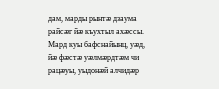дам, марды рынтæ дзаума райсæг йæ къухтыл ахæссы. Мард куы бафснайынц, уæд, йæ фæстæ уæлмæрдтæм чи рацæуы, уыдонæй алчидæр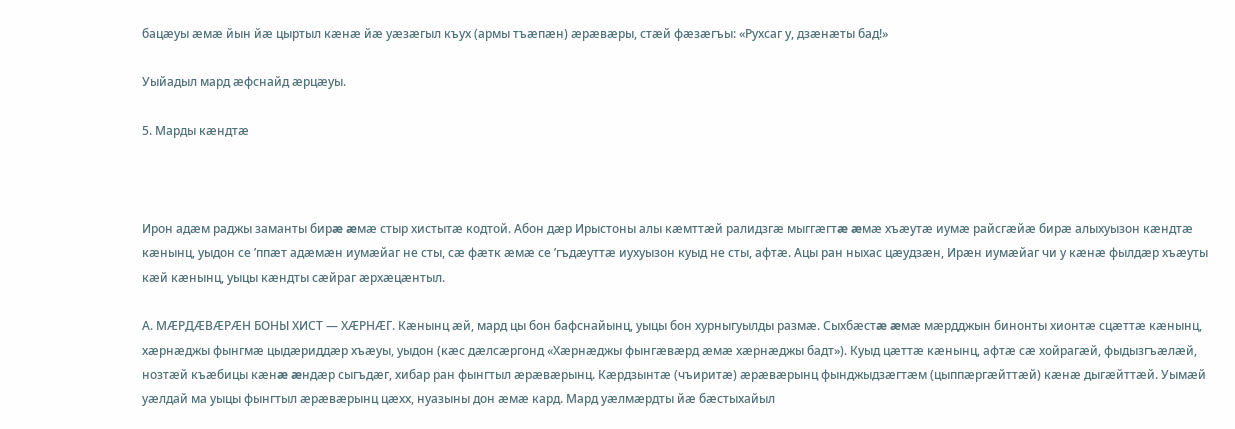бацæуы æмæ йын йæ цыртыл кæнæ йæ уæзæгыл къух (армы тъæпæн) æрæвæры, стæй фæзæгъы: «Рухсаг у, дзæнæты бад!»

Уыйадыл мард æфснайд æрцæуы.

5. Марды кæндтæ



Ирон адæм раджы заманты бирæ æмæ стыр хистытæ кодтой. Абон дæр Ирыстоны алы кæмттæй ралидзгæ мыггæгтæ æмæ хъæутæ иумæ райсгæйæ бирæ алыхуызон кæндтæ кæнынц, уыдон се ’ппæт адæмæн иумæйаг не сты, сæ фæтк æмæ се ’гъдæуттæ иухуызон куыд не сты, афтæ. Ацы ран ныхас цæудзæн, Ирæн иумæйаг чи у кæнæ фылдæр хъæуты кæй кæнынц, уыцы кæндты сæйраг æрхæцæнтыл.

А. МÆРДÆВÆРÆН БОНЫ ХИСТ — ХÆРНÆГ. Кæнынц æй, мард цы бон бафснайынц, уыцы бон хурныгуылды размæ. Сыхбæстæ æмæ мæрдджын бинонты хионтæ сцæттæ кæнынц, хæрнæджы фынгмæ цыдæриддæр хъæуы, уыдон (кæс дæлсæргонд «Хæрнæджы фынгæвæрд æмæ хæрнæджы бадт»). Куыд цæттæ кæнынц, афтæ сæ хойрагæй, фыдызгъæлæй, нозтæй къæбицы кæнæ æндæр сыгъдæг, хибар ран фынгтыл æрæвæрынц. Кæрдзынтæ (чъиритæ) æрæвæрынц фынджыдзæгтæм (цыппæргæйттæй) кæнæ дыгæйттæй. Уымæй уæлдай ма уыцы фынгтыл æрæвæрынц цæхх, нуазыны дон æмæ кард. Мард уæлмæрдты йæ бæстыхайыл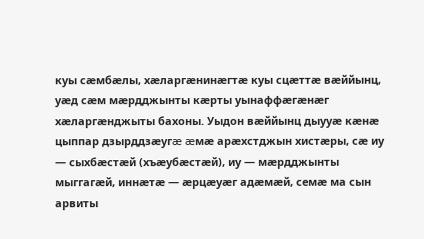куы сæмбæлы, хæларгæнинæгтæ куы сцæттæ вæййынц, уæд сæм мæрдджынты кæрты уынаффæгæнæг хæларгæнджыты бахоны. Уыдон вæййынц дыууæ кæнæ цыппар дзырддзæугæ æмæ арæхстджын хистæры, сæ иу — сыхбæстæй (хъæубæстæй), иу — мæрдджынты мыггагæй, иннæтæ — æрцæуæг адæмæй, семæ ма сын арвиты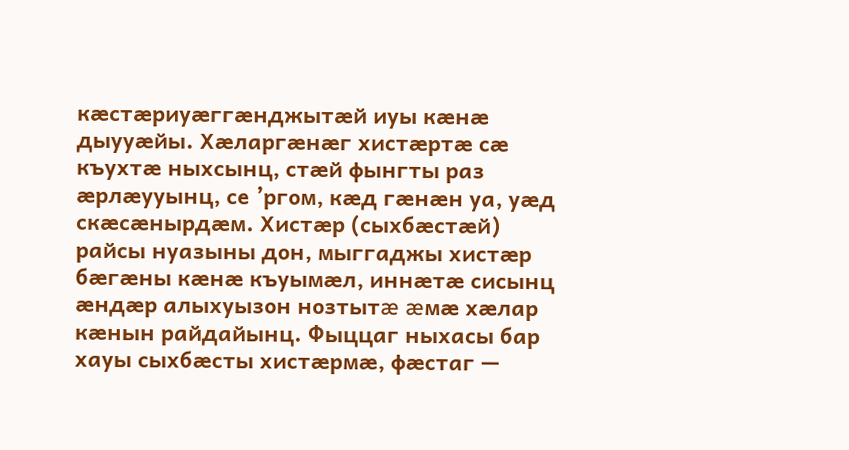кæстæриуæггæнджытæй иуы кæнæ дыууæйы. Хæларгæнæг хистæртæ сæ къухтæ ныхсынц, стæй фынгты раз æрлæууынц, се ’ргом, кæд гæнæн уа, уæд скæсæнырдæм. Хистæр (сыхбæстæй) райсы нуазыны дон, мыггаджы хистæр бæгæны кæнæ къуымæл, иннæтæ сисынц æндæр алыхуызон нозтытæ æмæ хæлар кæнын райдайынц. Фыццаг ныхасы бар хауы сыхбæсты хистæрмæ, фæстаг —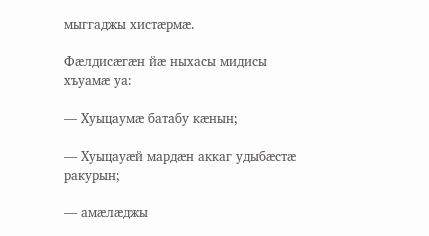мыггаджы хистæрмæ.

Фæлдисæгæн йæ ныхасы мидисы хъуамæ уа:

— Хуыцаумæ батабу кæнын;

— Хуыцауæй мардæн аккаг удыбæстæ ракурын;

— амæлæджы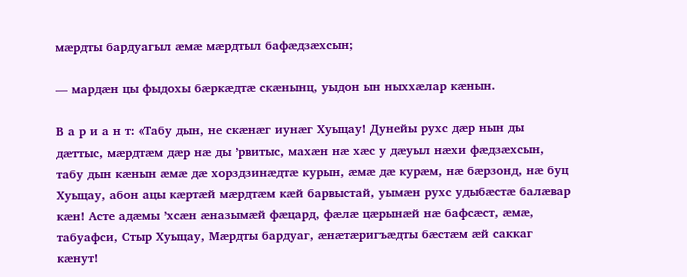мæрдты бардуагыл æмæ мæрдтыл бафæдзæхсын;

— мардæн цы фыдохы бæркæдтæ скæнынц, уыдон ын ныххæлар кæнын.

В а р и а н т: «Табу дын, не скæнæг иунæг Хуыцау! Дунейы рухс дæр нын ды дæттыс, мæрдтæм дæр нæ ды ’рвитыс, махæн нæ хæс у дæуыл нæхи фæдзæхсын, табу дын кæнын æмæ дæ хорздзинæдтæ курын, æмæ дæ курæм, нæ бæрзонд, нæ буц Хуыцау, абон ацы кæртæй мæрдтæм кæй барвыстай, уымæн рухс удыбæстæ балæвар кæн! Асте адæмы ’хсæн æназымæй фæцард, фæлæ цæрынæй нæ бафсæст, æмæ, табуафси, Стыр Хуыцау, Мæрдты бардуаг, æнæтæригъæдты бæстæм æй саккаг кæнут!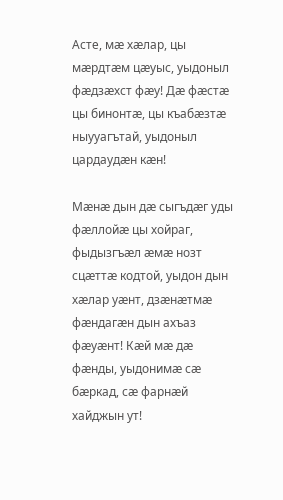Асте, мæ хæлар, цы мæрдтæм цæуыс, уыдоныл фæдзæхст фæу! Дæ фæстæ цы бинонтæ, цы къабæзтæ ныууагътай, уыдоныл цардаудæн кæн!

Мæнæ дын дæ сыгъдæг уды фæллойæ цы хойраг, фыдызгъæл æмæ нозт сцæттæ кодтой, уыдон дын хæлар уæнт, дзæнæтмæ фæндагæн дын ахъаз фæуæнт! Кæй мæ дæ фæнды, уыдонимæ сæ бæркад, сæ фарнæй хайджын ут!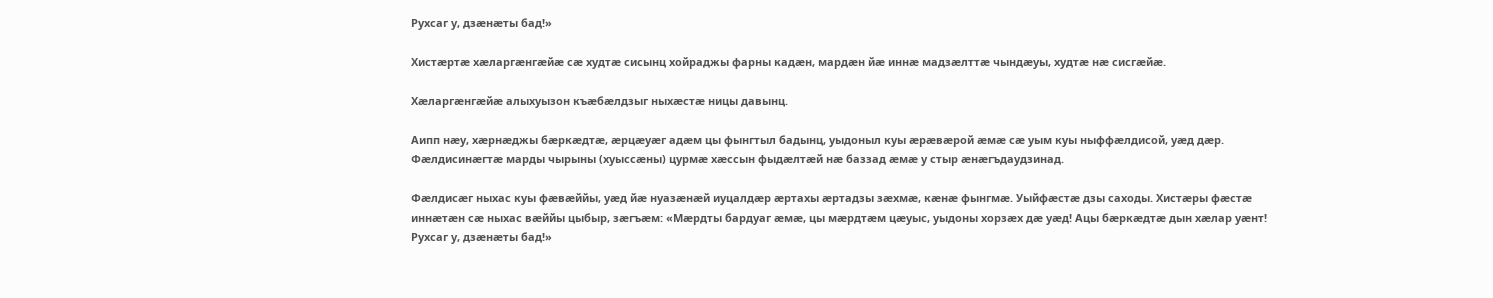Рухсаг у, дзæнæты бад!»

Хистæртæ хæларгæнгæйæ сæ худтæ сисынц хойраджы фарны кадæн, мардæн йæ иннæ мадзæлттæ чындæуы, худтæ нæ сисгæйæ.

Хæларгæнгæйæ алыхуызон къæбæлдзыг ныхæстæ ницы давынц.

Аипп нæу, хæрнæджы бæркæдтæ, æрцæуæг адæм цы фынгтыл бадынц, уыдоныл куы æрæвæрой æмæ сæ уым куы ныффæлдисой, уæд дæр. Фæлдисинæгтæ марды чырыны (хуыссæны) цурмæ хæссын фыдæлтæй нæ баззад æмæ у стыр æнæгъдаудзинад.

Фæлдисæг ныхас куы фæвæййы, уæд йæ нуазæнæй иуцалдæр æртахы æртадзы зæхмæ, кæнæ фынгмæ. Уыйфæстæ дзы саходы. Хистæры фæстæ иннæтæн сæ ныхас вæййы цыбыр, зæгъæм: «Мæрдты бардуаг æмæ, цы мæрдтæм цæуыс, уыдоны хорзæх дæ уæд! Ацы бæркæдтæ дын хæлар уæнт! Рухсаг у, дзæнæты бад!»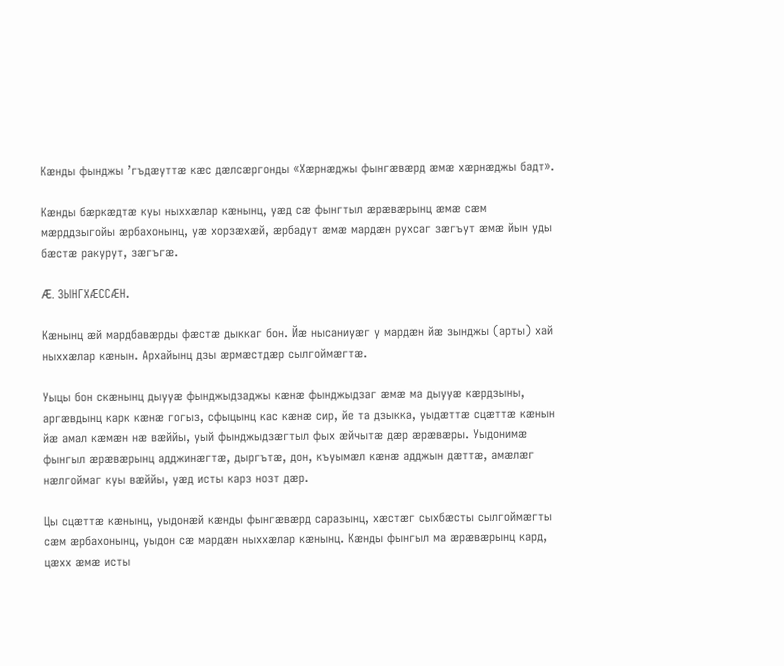Кæнды фынджы ’гъдæуттæ кæс дæлсæргонды «Хæрнæджы фынгæвæрд æмæ хæрнæджы бадт».

Кæнды бæркæдтæ куы ныххæлар кæнынц, уæд сæ фынгтыл æрæвæрынц æмæ сæм мæрддзыгойы æрбахонынц, уæ хорзæхæй, æрбадут æмæ мардæн рухсаг зæгъут æмæ йын уды бæстæ ракурут, зæгъгæ.

Æ. ЗЫНГХÆССÆН.

Кæнынц æй мардбавæрды фæстæ дыккаг бон. Йæ нысаниуæг у мардæн йæ зынджы (арты) хай ныххæлар кæнын. Архайынц дзы æрмæстдæр сылгоймæгтæ.

Уыцы бон скæнынц дыууæ фынджыдзаджы кæнæ фынджыдзаг æмæ ма дыууæ кæрдзыны, аргæвдынц карк кæнæ гогыз, сфыцынц кас кæнæ сир, йе та дзыкка, уыдæттæ сцæттæ кæнын йæ амал кæмæн нæ вæййы, уый фынджыдзæгтыл фых æйчытæ дæр æрæвæры. Уыдонимæ фынгыл æрæвæрынц адджинæгтæ, дыргътæ, дон, къуымæл кæнæ адджын дæттæ, амæлæг нæлгоймаг куы вæййы, уæд исты карз нозт дæр.

Цы сцæттæ кæнынц, уыдонæй кæнды фынгæвæрд саразынц, хæстæг сыхбæсты сылгоймæгты сæм æрбахонынц, уыдон сæ мардæн ныххæлар кæнынц. Кæнды фынгыл ма æрæвæрынц кард, цæхх æмæ исты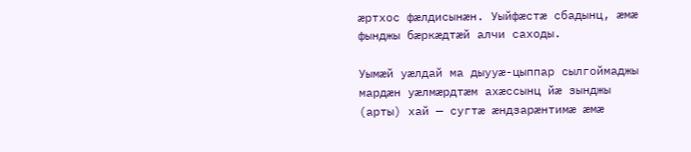æртхос фæлдисынæн. Уыйфæстæ сбадынц, æмæ фынджы бæркæдтæй алчи саходы.

Уымæй уæлдай ма дыууæ-цыппар сылгоймаджы мардæн уæлмæрдтæм ахæссынц йæ зынджы (арты) хай — сугтæ æндзарæнтимæ æмæ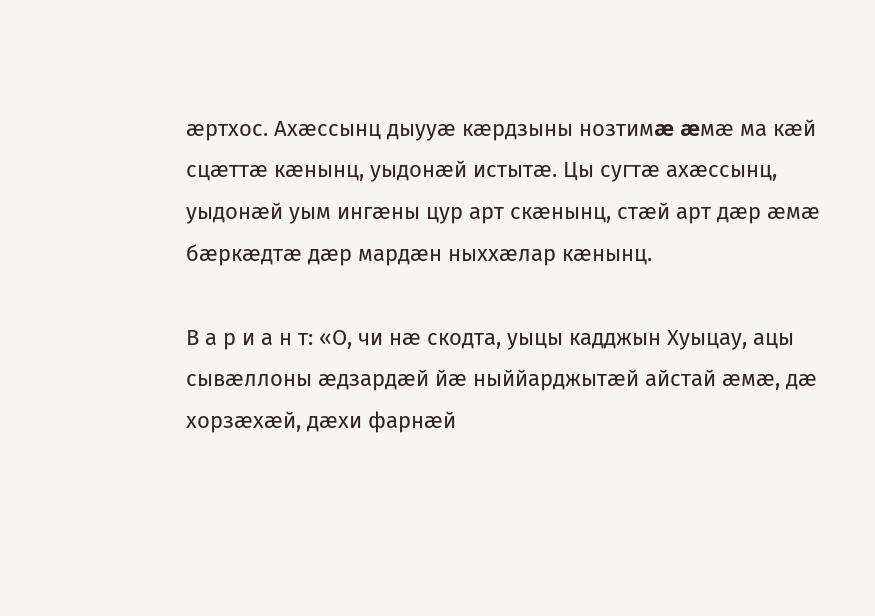æртхос. Ахæссынц дыууæ кæрдзыны нозтимæ æмæ ма кæй сцæттæ кæнынц, уыдонæй истытæ. Цы сугтæ ахæссынц, уыдонæй уым ингæны цур арт скæнынц, стæй арт дæр æмæ бæркæдтæ дæр мардæн ныххæлар кæнынц.

В а р и а н т: «О, чи нæ скодта, уыцы кадджын Хуыцау, ацы сывæллоны æдзардæй йæ ныййарджытæй айстай æмæ, дæ хорзæхæй, дæхи фарнæй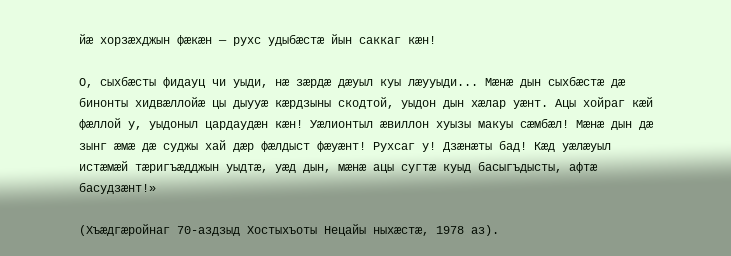йæ хорзæхджын фæкæн — рухс удыбæстæ йын саккаг кæн!

О, сыхбæсты фидауц чи уыди, нæ зæрдæ дæуыл куы лæууыди... Мæнæ дын сыхбæстæ дæ бинонты хидвæллойæ цы дыууæ кæрдзыны скодтой, уыдон дын хæлар уæнт. Ацы хойраг кæй фæллой у, уыдоныл цардаудæн кæн! Уæлионтыл æвиллон хуызы макуы сæмбæл! Мæнæ дын дæ зынг æмæ дæ суджы хай дæр фæлдыст фæуæнт! Рухсаг у! Дзæнæты бад! Кæд уæлæуыл истæмæй тæригъæдджын уыдтæ, уæд дын, мæнæ ацы сугтæ куыд басыгъдысты, афтæ басудзæнт!»

(Хъæдгæройнаг 70-аздзыд Хостыхъоты Нецайы ныхæстæ, 1978 аз).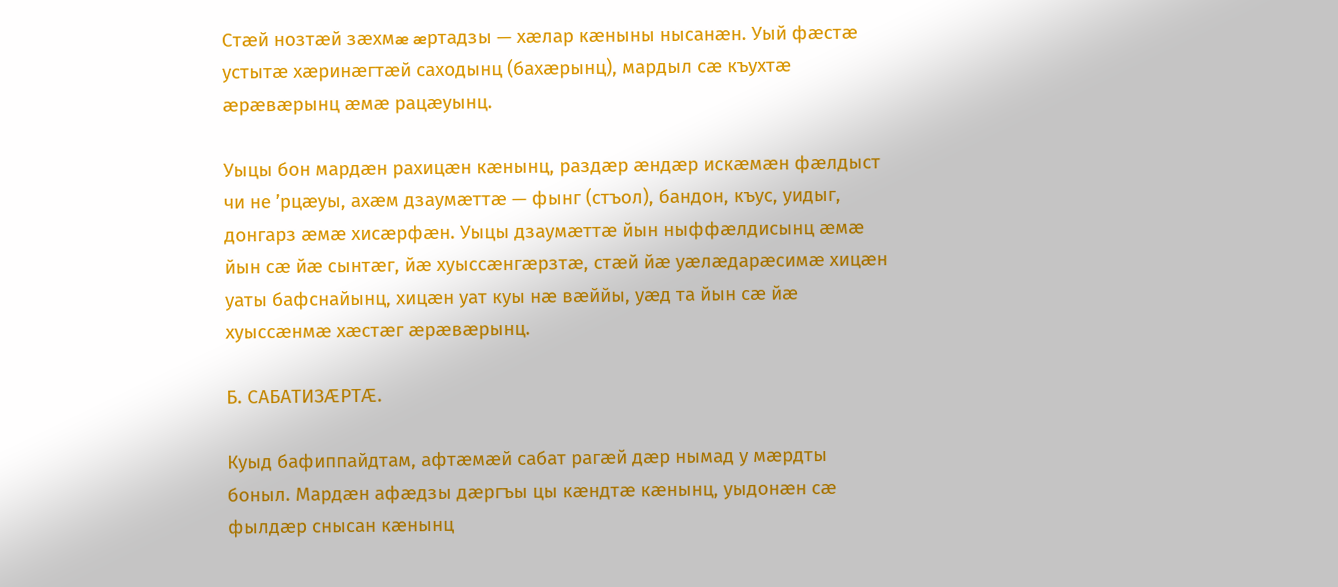Стæй нозтæй зæхмæ æртадзы — хæлар кæныны нысанæн. Уый фæстæ устытæ хæринæгтæй саходынц (бахæрынц), мардыл сæ къухтæ æрæвæрынц æмæ рацæуынц.

Уыцы бон мардæн рахицæн кæнынц, раздæр æндæр искæмæн фæлдыст чи не ’рцæуы, ахæм дзаумæттæ — фынг (стъол), бандон, къус, уидыг, донгарз æмæ хисæрфæн. Уыцы дзаумæттæ йын ныффæлдисынц æмæ йын сæ йæ сынтæг, йæ хуыссæнгæрзтæ, стæй йæ уæлæдарæсимæ хицæн уаты бафснайынц, хицæн уат куы нæ вæййы, уæд та йын сæ йæ хуыссæнмæ хæстæг æрæвæрынц.

Б. САБАТИЗÆРТÆ.

Куыд бафиппайдтам, афтæмæй сабат рагæй дæр нымад у мæрдты боныл. Мардæн афæдзы дæргъы цы кæндтæ кæнынц, уыдонæн сæ фылдæр снысан кæнынц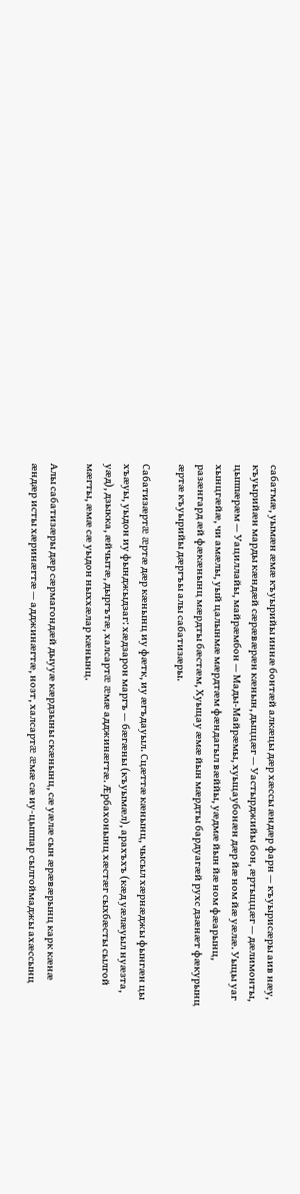сабатмæ, уымæн æмæ къуырийы иннæ бонтæй алкæцы дæр хæссы æндæр фарн — къуырисæры аив нæу, къуырийæн марды кæндæй сæрæвæрæн кæнын, дыццæг — Уастырджийы бон, æртыццæг — дæлимонты, цыппæрæм — Уациллайы, майрæмбон — Мады-Майрæмы, хуыцаубонæн дæр йæ ном йæ уæлæ. Уыцы уаг хынцгæйæ, чи амæлы, уый цалынмæ мæрдтæм фæндагыл вæййы, уæдмæ йын йæ ном фæарынц, разæнгард æй фæкæнынц мæрдты бæстæм, Хуыцау æмæ йын мæрдты бардуагæй рухс дзæнæт фæкурынц æртæ къуырийы дæргъы алы сабатизæры.

Сабатизæртæ æртæ дæр кæнынц иу фæтк, иу æгъдауыл. Сцæттæ кæнынц, чысыл хæрнæджы фынгæн цы хъæуы, уыдон иу фынджыдзаг: хæдзарон маргъ — бæгæны (къуымæл), арахъхъ (кæд уæлæуыл нуæзта, уæд), дзыкка, æйчытæ, дыргътæ, халсартæ æмæ адджинæгтæ. Æрбахонынц хæстæг сыхбæсты сылгой мæгты, æмæ сæ уыдон ныххæлар кæнынц.

Алы сабатизæры дæр сæрмагондæй дыууæ кæрдзыны скæнынц, сæ уæлæ сын æрæвæрынц карк кæнæ æндæр исты хæринæгтæ — адджинæгтæ, нозт, халсартæ æмæ сæ иу-цыппар сылгоймаджы ахæссынц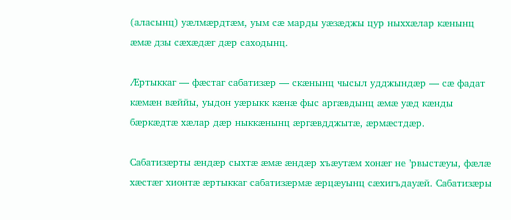(аласынц) уæлмæрдтæм, уым сæ марды уæзæджы цур ныххæлар кæнынц æмæ дзы сæхæдæг дæр саходынц.

Æртыккаг — фæстаг сабатизæр — скæнынц чысыл удджындæр — сæ фадат кæмæн вæййы, уыдон уæрыкк кæнæ фыс аргæвдынц æмæ уæд кæнды бæркæдтæ хæлар дæр ныккæнынц æргæвдджытæ, æрмæстдæр.

Сабатизæрты æндæр сыхтæ æмæ æндæр хъæутæм хонæг не ’рвыстæуы, фæлæ хæстæг хионтæ æртыккаг сабатизæрмæ æрцæуынц сæхигъдауæй. Сабатизæры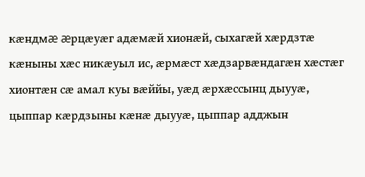кæндмæ æрцæуæг адæмæй хионæй, сыхагæй хæрдзтæ кæныны хæс никæуыл ис, æрмæст хæдзарвæндагæн хæстæг хионтæн сæ амал куы вæййы, уæд æрхæссынц дыууæ, цыппар кæрдзыны кæнæ дыууæ, цыппар адджын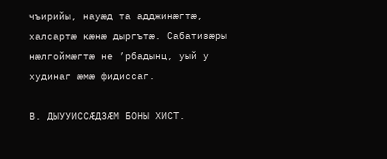чъирийы, науæд та адджинæгтæ, халсартæ кæнæ дыргътæ. Сабатизæры нæлгоймæгтæ не ’рбадынц, уый у худинаг æмæ фидиссаг.

В. ДЫУУИССÆДЗÆМ БОНЫ ХИСТ.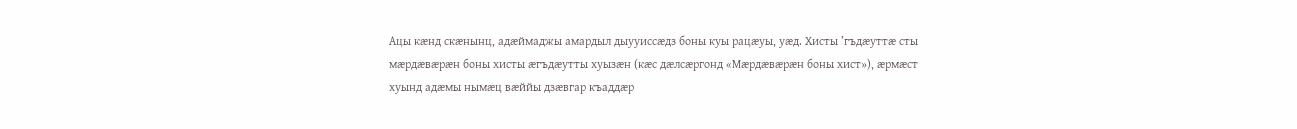Ацы кæнд скæнынц, адæймаджы амардыл дыууиссæдз боны куы рацæуы, уæд. Хисты ’гъдæуттæ сты мæрдæвæрæн боны хисты æгъдæутты хуызæн (кæс дæлсæргонд «Мæрдæвæрæн боны хист»), æрмæст хуынд адæмы нымæц вæййы дзæвгар къаддæр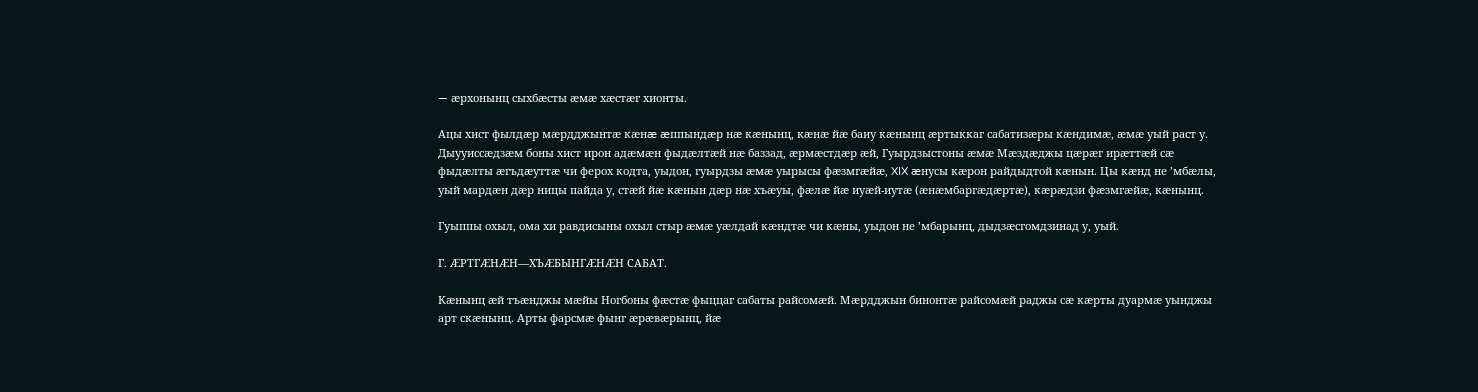— æрхонынц сыхбæсты æмæ хæстæг хионты.

Ацы хист фылдæр мæрдджынтæ кæнæ æппындæр нæ кæнынц, кæнæ йæ баиу кæнынц æртыккаг сабатизæры кæндимæ, æмæ уый раст у. Дыууиссæдзæм боны хист ирон адæмæн фыдæлтæй нæ баззад, æрмæстдæр æй, Гуырдзыстоны æмæ Мæздæджы цæрæг ирæттæй сæ фыдæлты æгъдæуттæ чи ферох кодта, уыдон, гуырдзы æмæ уырысы фæзмгæйæ, XIX æнусы кæрон райдыдтой кæнын. Цы кæнд не ’мбæлы, уый мардæн дæр ницы пайда у, стæй йæ кæнын дæр нæ хъæуы, фæлæ йæ иуæй-иутæ (æнæмбаргæдæртæ), кæрæдзи фæзмгæйæ, кæнынц.

Гуыппы охыл, ома хи равдисыны охыл стыр æмæ уæлдай кæндтæ чи кæны, уыдон не ’мбарынц, дыдзæсгомдзинад у, уый.

Г. ÆРТГÆНÆН—ХЪÆБЫНГÆНÆН САБАТ.

Кæнынц æй тъæнджы мæйы Ногбоны фæстæ фыццаг сабаты райсомæй. Мæрдджын бинонтæ райсомæй раджы сæ кæрты дуармæ уынджы арт скæнынц. Арты фарсмæ фынг æрæвæрынц, йæ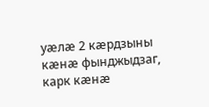уæлæ 2 кæрдзыны кæнæ фынджыдзаг, карк кæнæ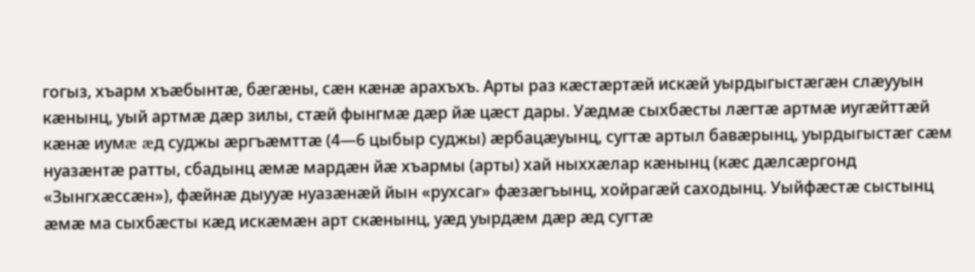гогыз, хъарм хъæбынтæ, бæгæны, сæн кæнæ арахъхъ. Арты раз кæстæртæй искæй уырдыгыстæгæн слæууын кæнынц, уый артмæ дæр зилы, стæй фынгмæ дæр йæ цæст дары. Уæдмæ сыхбæсты лæгтæ артмæ иугæйттæй кæнæ иумæ æд суджы æргъæмттæ (4—6 цыбыр суджы) æрбацæуынц, сугтæ артыл бавæрынц, уырдыгыстæг сæм нуазæнтæ ратты, сбадынц æмæ мардæн йæ хъармы (арты) хай ныххæлар кæнынц (кæс дæлсæргонд «Зынгхæссæн»), фæйнæ дыууæ нуазæнæй йын «рухсаг» фæзæгъынц, хойрагæй саходынц. Уыйфæстæ сыстынц æмæ ма сыхбæсты кæд искæмæн арт скæнынц, уæд уырдæм дæр æд сугтæ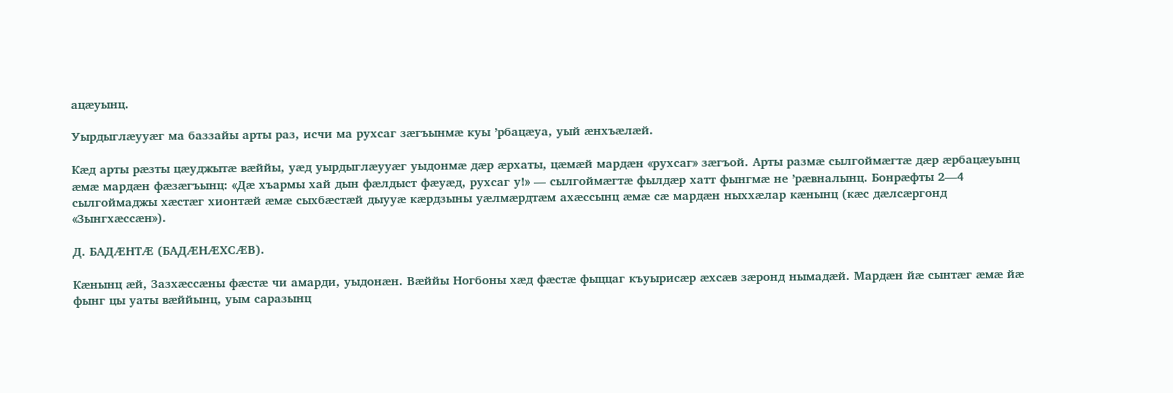ацæуынц.

Уырдыглæууæг ма баззайы арты раз, исчи ма рухсаг зæгъынмæ куы ’рбацæуа, уый æнхъæлæй.

Кæд арты рæзты цæуджытæ вæййы, уæд уырдыглæууæг уыдонмæ дæр æрхаты, цæмæй мардæн «рухсаг» зæгъой. Арты размæ сылгоймæгтæ дæр æрбацæуынц æмæ мардæн фæзæгъынц: «Дæ хъармы хай дын фæлдыст фæуæд, рухсаг у!» — сылгоймæгтæ фылдæр хатт фынгмæ не ’рæвналынц. Бонрæфты 2—4 сылгоймаджы хæстæг хионтæй æмæ сыхбæстæй дыууæ кæрдзыны уæлмæрдтæм ахæссынц æмæ сæ мардæн ныххæлар кæнынц (кæс дæлсæргонд «Зынгхæссæн»).

Д. БАДÆНТÆ (БАДÆНÆХСÆВ).

Кæнынц æй, Зазхæссæны фæстæ чи амарди, уыдонæн. Вæййы Ногбоны хæд фæстæ фыццаг къуырисæр æхсæв зæронд нымадæй. Мардæн йæ сынтæг æмæ йæ фынг цы уаты вæййынц, уым саразынц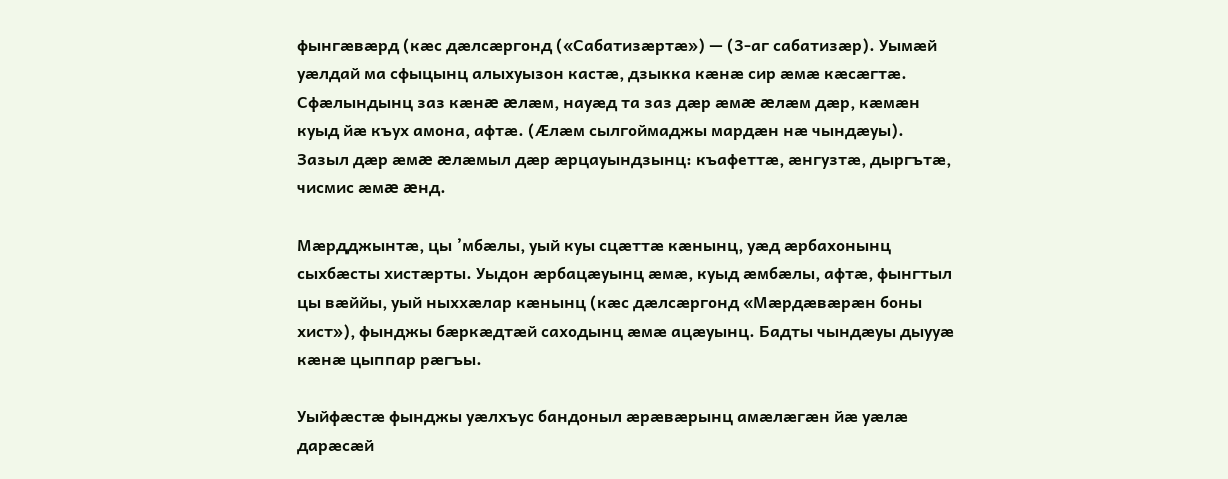фынгæвæрд (кæс дæлсæргонд («Сабатизæртæ») — (3-аг сабатизæр). Уымæй уæлдай ма сфыцынц алыхуызон кастæ, дзыкка кæнæ сир æмæ кæсæгтæ. Сфæлындынц заз кæнæ æлæм, науæд та заз дæр æмæ æлæм дæр, кæмæн куыд йæ къух амона, афтæ. (Æлæм сылгоймаджы мардæн нæ чындæуы). Зазыл дæр æмæ æлæмыл дæр æрцауындзынц: къафеттæ, æнгузтæ, дыргътæ, чисмис æмæ æнд.

Мæрдджынтæ, цы ’мбæлы, уый куы сцæттæ кæнынц, уæд æрбахонынц сыхбæсты хистæрты. Уыдон æрбацæуынц æмæ, куыд æмбæлы, афтæ, фынгтыл цы вæййы, уый ныххæлар кæнынц (кæс дæлсæргонд «Мæрдæвæрæн боны хист»), фынджы бæркæдтæй саходынц æмæ ацæуынц. Бадты чындæуы дыууæ кæнæ цыппар рæгъы.

Уыйфæстæ фынджы уæлхъус бандоныл æрæвæрынц амæлæгæн йæ уæлæ дарæсæй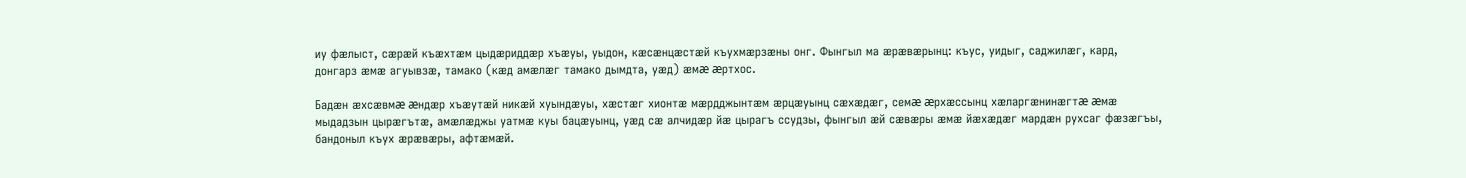иу фæлыст, сæрæй къæхтæм цыдæриддæр хъæуы, уыдон, кæсæнцæстæй къухмæрзæны онг. Фынгыл ма æрæвæрынц: къус, уидыг, саджилæг, кард, донгарз æмæ агуывзæ, тамако (кæд амæлæг тамако дымдта, уæд) æмæ æртхос.

Бадæн æхсæвмæ æндæр хъæутæй никæй хуындæуы, хæстæг хионтæ мæрдджынтæм æрцæуынц сæхæдæг, семæ æрхæссынц хæларгæнинæгтæ æмæ мыдадзын цырæгътæ, амæлæджы уатмæ куы бацæуынц, уæд сæ алчидæр йæ цырагъ ссудзы, фынгыл æй сæвæры æмæ йæхæдæг мардæн рухсаг фæзæгъы, бандоныл къух æрæвæры, афтæмæй.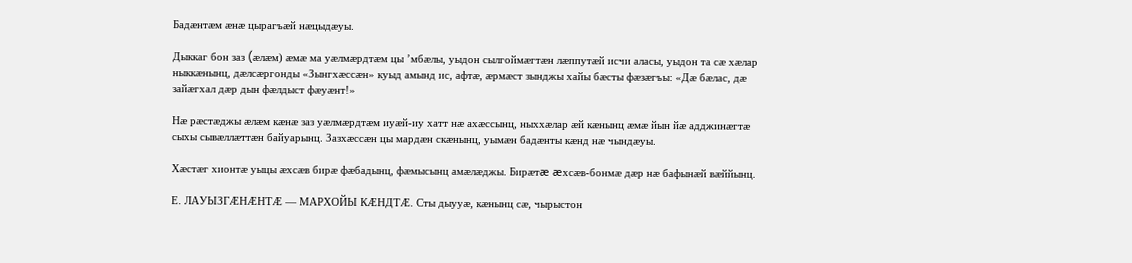Бадæнтæм æнæ цырагъæй нæцыдæуы.

Дыккаг бон заз (æлæм) æмæ ма уæлмæрдтæм цы ’мбæлы, уыдон сылгоймæгтæн лæппутæй исчи аласы, уыдон та сæ хæлар ныккæнынц, дæлсæргонды «Зынгхæссæн» куыд амынд ис, афтæ, æрмæст зынджы хайы бæсты фæзæгъы: «Дæ бæлас, дæ зайæгхал дæр дын фæлдыст фæуæнт!»

Нæ рæстæджы æлæм кæнæ заз уæлмæрдтæм иуæй-иу хатт нæ ахæссынц, ныххæлар æй кæнынц æмæ йын йæ адджинæгтæ сыхы сывæллæттæн байуарынц. Зазхæссæн цы мардæн скæнынц, уымæн бадæнты кæнд нæ чындæуы.

Хæстæг хионтæ уыцы æхсæв бирæ фæбадынц, фæмысынц амæлæджы. Бирæтæ æхсæв-бонмæ дæр нæ бафынæй вæййынц.

Е. ЛАУЫЗГÆНÆНТÆ — МАРХОЙЫ КÆНДТÆ. Сты дыууæ, кæнынц сæ, чырыстон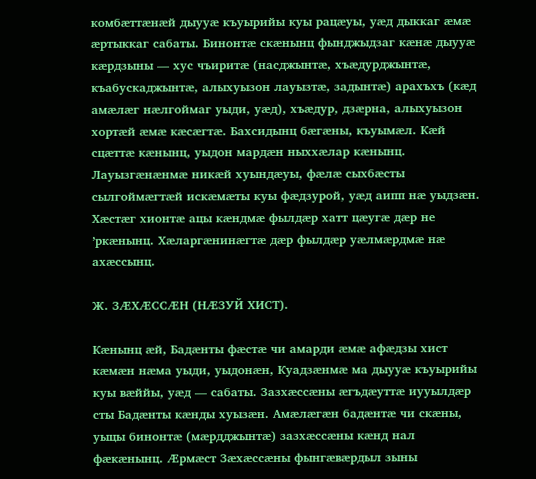комбæттæнæй дыууæ къуырийы куы рацæуы, уæд дыккаг æмæ æртыккаг сабаты. Бинонтæ скæнынц фынджыдзаг кæнæ дыууæ кæрдзыны — хус чъиритæ (насджынтæ, хъæдурджынтæ, къабускаджынтæ, алыхуызон лауызтæ, задынтæ) арахъхъ (кæд амæлæг нæлгоймаг уыди, уæд), хъæдур, дзæрна, алыхуызон хортæй æмæ кæсæгтæ. Бахсидынц бæгæны, къуымæл. Кæй сцæттæ кæнынц, уыдон мардæн ныххæлар кæнынц. Лауызгæнæнмæ никæй хуындæуы, фæлæ сыхбæсты сылгоймæгтæй искæмæты куы фæдзурой, уæд аипп нæ уыдзæн. Хæстæг хионтæ ацы кæндмæ фылдæр хатт цæугæ дæр не ’ркæнынц. Хæларгæнинæгтæ дæр фылдæр уæлмæрдмæ нæ ахæссынц.

Ж. ЗÆХÆССÆН (НÆЗУЙ ХИСТ).

Кæнынц æй, Бадæнты фæстæ чи амарди æмæ афæдзы хист кæмæн нæма уыди, уыдонæн, Куадзæнмæ ма дыууæ къуырийы куы вæййы, уæд — сабаты. Зазхæссæны æгъдæуттæ иууылдæр сты Бадæнты кæнды хуызæн. Амæлæгæн бадæнтæ чи скæны, уыцы бинонтæ (мæрдджынтæ) зазхæссæны кæнд нал фæкæнынц. Æрмæст Зæхæссæны фынгæвæрдыл зыны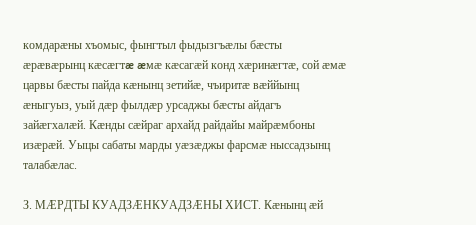комдарæны хъомыс, фынгтыл фыдызгъæлы бæсты æрæвæрынц кæсæгтæ æмæ кæсагæй конд хæринæгтæ, сой æмæ царвы бæсты пайда кæнынц зетийæ, чъиритæ вæййынц æныгуыз, уый дæр фылдæр урсаджы бæсты айдагъ зайæгхалæй. Кæнды сæйраг архайд райдайы майрæмбоны изæрæй. Уыцы сабаты марды уæзæджы фарсмæ ныссадзынц талабæлас.

З. МÆРДТЫ КУАДЗÆНКУАДЗÆНЫ ХИСТ. Кæнынц æй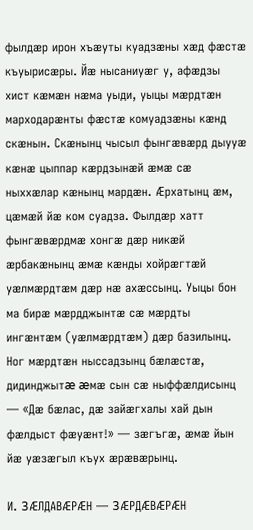фылдæр ирон хъæуты куадзæны хæд фæстæ къуырисæры. Йæ нысаниуæг у, афæдзы хист кæмæн нæма уыди, уыцы мæрдтæн марходарæнты фæстæ комуадзæны кæнд скæнын. Скæнынц чысыл фынгæвæрд дыууæ кæнæ цыппар кæрдзынæй æмæ сæ ныххæлар кæнынц мардæн. Æрхатынц æм, цæмæй йæ ком суадза. Фылдæр хатт фынгæвæрдмæ хонгæ дæр никæй æрбакæнынц æмæ кæнды хойрæгтæй уæлмæрдтæм дæр нæ ахæссынц. Уыцы бон ма бирæ мæрдджынтæ сæ мæрдты ингæнтæм (уæлмæрдтæм) дæр базилынц. Ног мæрдтæн ныссадзынц бæлæстæ, дидинджытæ æмæ сын сæ ныффæлдисынц — «Дæ бæлас, дæ зайæгхалы хай дын фæлдыст фæуæнт!» — зæгъгæ, æмæ йын йæ уæзæгыл къух æрæвæрынц.

И. 3ÆЛДАВÆРÆН — 3ÆРДÆВÆРÆН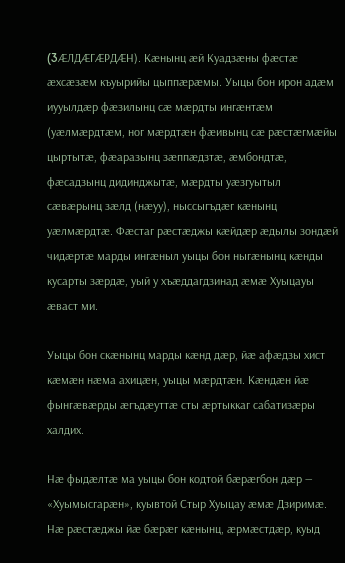(3ÆЛДÆГÆРДÆН). Кæнынц æй Куадзæны фæстæ æхсæзæм къуырийы цыппæрæмы. Уыцы бон ирон адæм иууылдæр фæзилынц сæ мæрдты ингæнтæм (уæлмæрдтæм, ног мæрдтæн фæивынц сæ рæстæгмæйы цыртытæ, фæаразынц зæппæдзтæ, æмбондтæ, фæсадзынц дидинджытæ, мæрдты уæзгуытыл сæвæрынц зæлд (нæуу), ныссыгъдæг кæнынц уæлмæрдтæ. Фæстаг рæстæджы кæйдæр æдылы зондæй чидæртæ марды ингæныл уыцы бон ныгæнынц кæнды кусарты зæрдæ, уый у хъæддагдзинад æмæ Хуыцауы æваст ми.

Уыцы бон скæнынц марды кæнд дæр, йæ афæдзы хист кæмæн нæма ахицæн, уыцы мæрдтæн. Кæндæн йæ фынгæвæрды æгъдæуттæ сты æртыккаг сабатизæры халдих.

Нæ фыдæлтæ ма уыцы бон кодтой бæрæгбон дæр — «Хуымысгарæн», куывтой Стыр Хуыцау æмæ Дзиримæ. Нæ рæстæджы йæ бæрæг кæнынц, æрмæстдæр, куыд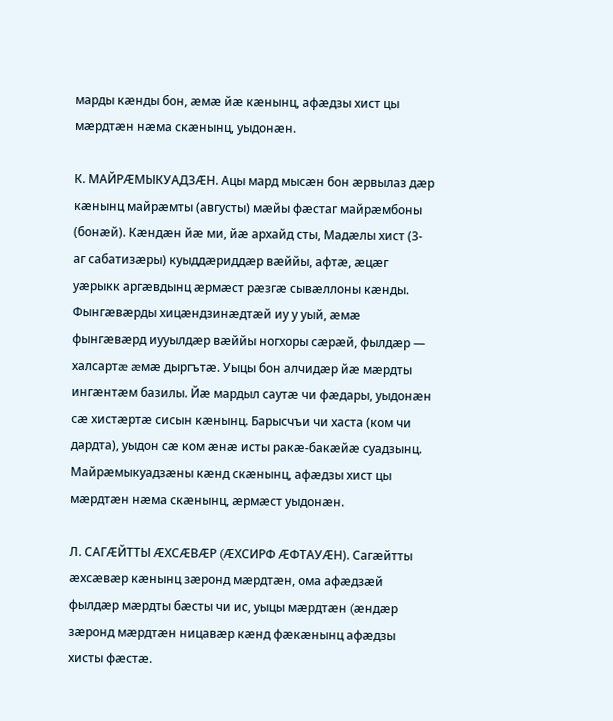марды кæнды бон, æмæ йæ кæнынц, афæдзы хист цы мæрдтæн нæма скæнынц, уыдонæн.

К. МАЙРÆМЫКУАДЗÆН. Ацы мард мысæн бон æрвылаз дæр кæнынц майрæмты (августы) мæйы фæстаг майрæмбоны (бонæй). Кæндæн йæ ми, йæ архайд сты, Мадæлы хист (3-аг сабатизæры) куыддæриддæр вæййы, афтæ, æцæг уæрыкк аргæвдынц æрмæст рæзгæ сывæллоны кæнды. Фынгæвæрды хицæндзинæдтæй иу у уый, æмæ фынгæвæрд иууылдæр вæййы ногхоры сæрæй, фылдæр — халсартæ æмæ дыргътæ. Уыцы бон алчидæр йæ мæрдты ингæнтæм базилы. Йæ мардыл саутæ чи фæдары, уыдонæн сæ хистæртæ сисын кæнынц. Барысчъи чи хаста (ком чи дардта), уыдон сæ ком æнæ исты ракæ-бакæйæ суадзынц. Майрæмыкуадзæны кæнд скæнынц, афæдзы хист цы мæрдтæн нæма скæнынц, æрмæст уыдонæн.

Л. САГÆЙТТЫ ÆХСÆВÆР (ÆХСИРФ ÆФТАУÆН). Сагæйтты æхсæвæр кæнынц зæронд мæрдтæн, ома афæдзæй фылдæр мæрдты бæсты чи ис, уыцы мæрдтæн (æндæр зæронд мæрдтæн ницавæр кæнд фæкæнынц афæдзы хисты фæстæ.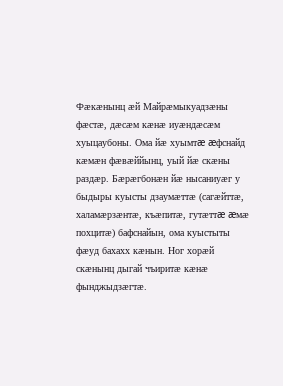Фæкæнынц æй Майрæмыкуадзæны фæстæ, дæсæм кæнæ иуæндæсæм хуыцаубоны. Ома йæ хуымтæ æфснайд кæмæн фæвæййынц, уый йæ скæны раздæр. Бæрæгбонæн йæ нысаниуæг у быдыры куысты дзаумæттæ (сагæйттæ, халамæрзæнтæ, къæпитæ, гутæттæ æмæ похцитæ) бафснайын, ома куыстыты фæуд бахахх кæнын. Ног хорæй скæнынц дыгай чъиритæ кæнæ фынджыдзæгтæ.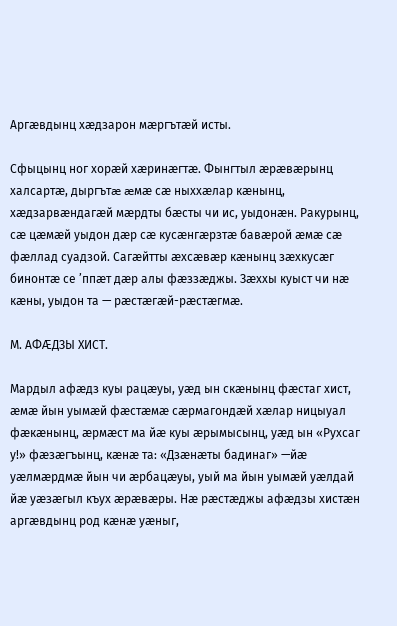Аргæвдынц хæдзарон мæргътæй исты.

Сфыцынц ног хорæй хæринæгтæ. Фынгтыл æрæвæрынц халсартæ, дыргътæ æмæ сæ ныххæлар кæнынц, хæдзарвæндагæй мæрдты бæсты чи ис, уыдонæн. Ракурынц, сæ цæмæй уыдон дæр сæ кусæнгæрзтæ бавæрой æмæ сæ фæллад суадзой. Сагæйтты æхсæвæр кæнынц зæхкусæг бинонтæ се ’ппæт дæр алы фæззæджы. Зæххы куыст чи нæ кæны, уыдон та — рæстæгæй-рæстæгмæ.

М. АФÆДЗЫ ХИСТ.

Мардыл афæдз куы рацæуы, уæд ын скæнынц фæстаг хист, æмæ йын уымæй фæстæмæ сæрмагондæй хæлар ницыуал фæкæнынц, æрмæст ма йæ куы æрымысынц, уæд ын «Рухсаг у!» фæзæгъынц, кæнæ та: «Дзæнæты бадинаг» —йæ уæлмæрдмæ йын чи æрбацæуы, уый ма йын уымæй уæлдай йæ уæзæгыл къух æрæвæры. Нæ рæстæджы афæдзы хистæн аргæвдынц род кæнæ уæныг,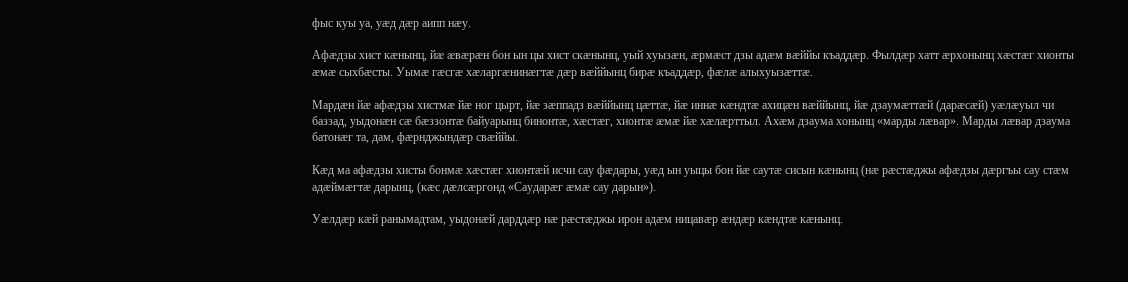фыс куы уа, уæд дæр аипп нæу.

Афæдзы хист кæнынц, йæ æвæрæн бон ын цы хист скæнынц, уый хуызæн, æрмæст дзы адæм вæййы къаддæр. Фылдæр хатт æрхонынц хæстæг хионты æмæ сыхбæсты. Уымæ гæсгæ хæларгæнинæгтæ дæр вæййынц бирæ къаддæр, фæлæ алыхуызæттæ.

Мардæн йæ афæдзы хистмæ йæ ног цырт, йæ зæппадз вæййынц цæттæ, йæ иннæ кæндтæ ахицæн вæййынц, йæ дзаумæттæй (дарæсæй) уæлæуыл чи баззад, уыдонæн сæ бæззонтæ байуарынц бинонтæ, хæстæг, хионтæ æмæ йæ хæлæрттыл. Ахæм дзаума хонынц «марды лæвар». Марды лæвар дзаума батонæг та, дам, фæрнджындæр свæййы.

Кæд ма афæдзы хисты бонмæ хæстæг хионтæй исчи сау фæдары, уæд ын уыцы бон йæ саутæ сисын кæнынц (нæ рæстæджы афæдзы дæргъы сау стæм адæймæгтæ дарынц, (кæс дæлсæргонд «Саударæг æмæ сау дарын»).

Уæлдæр кæй ранымадтам, уыдонæй дарддæр нæ рæстæджы ирон адæм ницавæр æндæр кæндтæ кæнынц.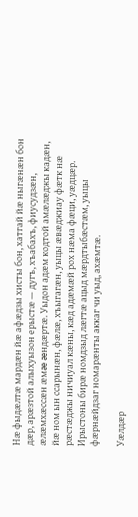Нæ фыдæлтæ мардæн йæ афæдзы хисты бон, хатгай йæ ныгæнæн бон дæр, арæзтой алыхуызон ерыстæ — дугъ, хъабахъ, фиусудзæн, æлæмхæссæн æмæ æндæртæ. Уыдон адæм кодтой амæлæджы кадæн, йæ ном ын ссарынæн, фæлæ, хъыгагæн, уыцы æвæджиау фæтк нæ рæстæджы ничиуал кæны, кæд адæмæй рох нæма фæци, уæдцæр. Ирыстоны бирæ номдзыд лæгтæ ацыд мæрдтыбæстæм, уыцы фæрнæйдзаг номарæнты аккаг чи уыд, ахæмтæ.

Уæлдæр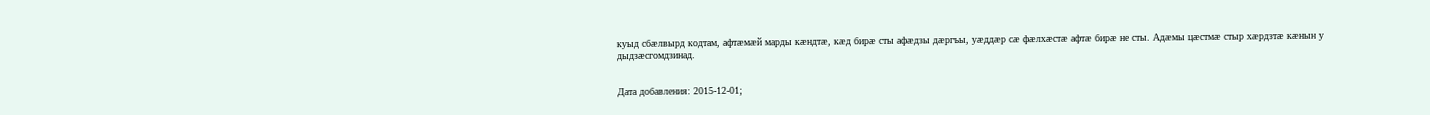куыд сбæлвырд кодтам, афтæмæй марды кæндтæ, кæд бирæ сты афæдзы дæргъы, уæддæр сæ фæлхæстæ афтæ бирæ не сты. Адæмы цæстмæ стыр хæрдзтæ кæнын у дыдзæсгомдзинад.


Дата добавления: 2015-12-01;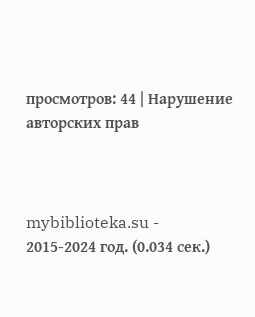просмотров: 44 | Нарушение авторских прав



mybiblioteka.su - 2015-2024 год. (0.034 сек.)